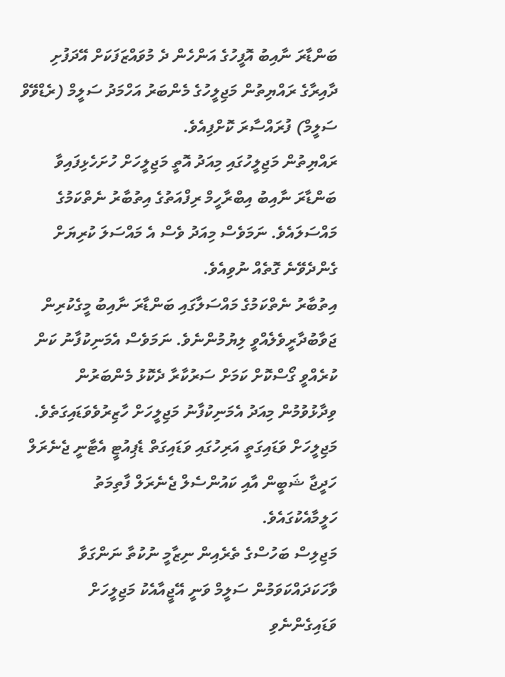ބަންޑާރަ ނާއިބު އޮފީހުގެ އަންހެން ދެ މުވައްޒަފަކަށް އޭދަފުށި ދާއިރާގެ ރައްޔިތުން މަޖިލީހުގެ މެންބަރު އަހްމަދު ސަލީމް (ރެޑްވޭވް ސަލީމް) ފުރައްސާރަ ކޮށްފިއެވެ.
ރައްޔިތުން މަޖިލީހުގައި މިއަދު އޮތީ މަޖިލީހަށް ހުށަހެޅިފައިވާ ބަންޑާރަ ނާއިބު އިބްރާހީމް ރިފްއަތުގެ އިތުބާރު ނެތްކަމުގެ މައްސަލައެވެ. ނަމަވެސް މިއަދު ވެސް އެ މައްސަލަ ކުރިޔަށް ގެންދެވޭނެ ގޮތެއް ނުވިއެވެ.
އިތުބާރު ނެތްކަމުގެ މައްސަލާގައި ބަންޑާރަ ނާއިބު މީގެކުރިން ޖަވާބުދާރީވެލެއްވީ ލިޔުމުންނެވެ. ނަމަވެސް އެމަނިކުފާނު ކަން ކުރެއްވީ ގޯސްކޮށް ކަމަށް ސަރުކާރާ ދެކޮޅު މެންބަރުން ވިދާޅުވުމުން މިއަދު އެމަނިކުފާނު މަޖިލީހަށް ހާޒިރުވެވަޑައިގަތެވެ. މަޖިލީހަށް ވަޑައިގަތީ އަރިހުގައި ވަޑައިގަތް ޑެޕިއުޓީ އެޓާނީ ޖެނެރަލް ހަދީޖާ ޝަބީން އާއި ކައުންސެލް ޖެނެރަލް ފާތިމަތު ހަލީމާއެކުގައެވެ.
މަޖިލިސް ބަހުސްގެ ތެރެއިން ނިޒާމީ ނުކުތާ ނަންގަވާ ވާހަކަދައްކަވަމުން ސަލީމް ވަނީ އޭޖީއާއެކު މަޖިލީހަށް ވަޑައިގެންނެވި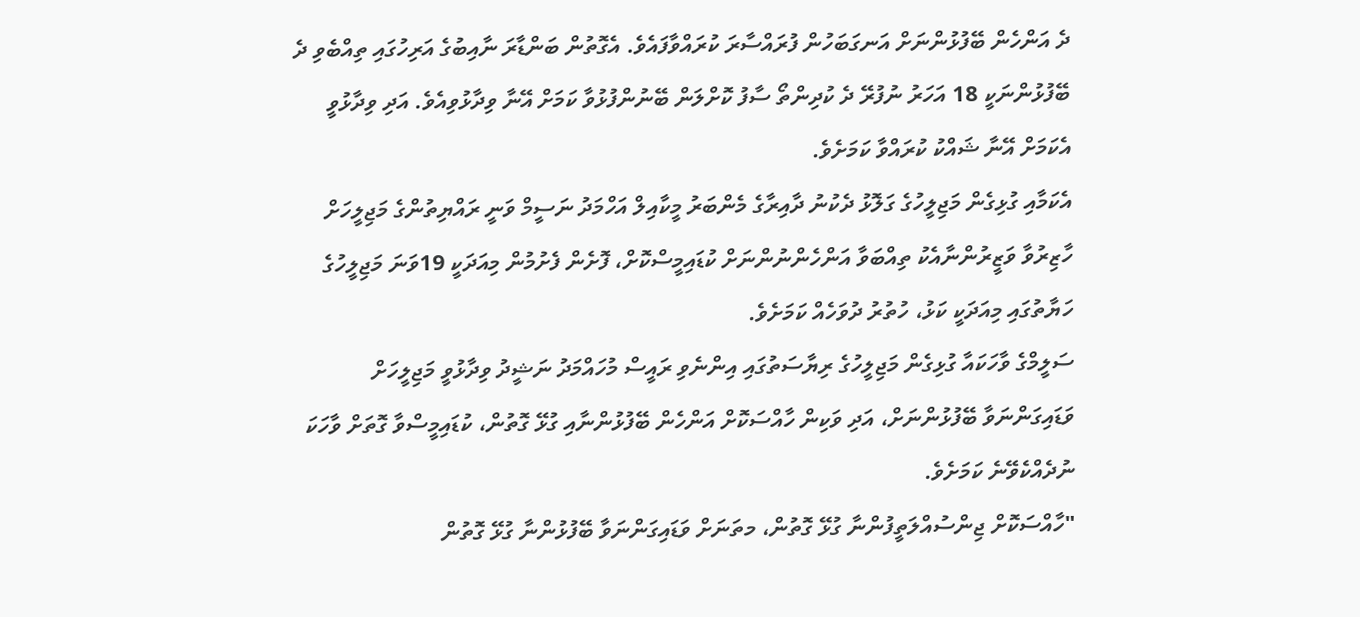ދެ އަންހެން ބޭފުޅުންނަށް އަނގަބަހުން ފުރައްސާރަ ކުރައްވާފައެވެ. އެގޮތުން ބަންޑާރަ ނާއިބުގެ އަރިހުގައި ތިއްބެވި ދެ ބޭފުޅުންނަކީ 18 އަހަރު ނުފުރޭ ދެ ކުދިންތޯ ސާފު ކޮށްލަން ބޭނުންފުޅުވާ ކަމަށް އޭނާ ވިދާޅުވިއެވެ. އަދި ވިދާޅުވީ އެކަމަށް އޭނާ ޝައްކު ކުރައްވާ ކަމަށެވެ.
އެކަމާއި ގުޅިގެން މަޖިލީހުގެ ގަލޮޅު ދެކުނު ދާއިރާގެ މެންބަރު މީކާއިލް އަހްމަދު ނަސީމް ވަނީ ރައްޔިތުންގެ މަޖިލީހަށް ހާޒިރުވާ ވަޒީރުންނާއެކު ތިއްބަވާ އަންހެންނުންނަށް ކުޑައިމީސްކޮށް، ފޮށެން ފެށުމުން މިއަދަކީ 19ވަނަ މަޖިލީހުގެ ހަޔާތުގައި މިއަދަކީ ކަޅު، ހުތުރު ދުވަހެއް ކަމަށެވެ.
ސަލީމްގެ ވާހަކައާ ގުޅިގެން މަޖިލީހުގެ ރިޔާސަތުގައި އިންނެވި ރައީސް މުހައްމަދު ނަޝީދު ވިދާޅުވީ މަޖިލީހަށް ވަޑައިގަންނަވާ ބޭފުޅުންނަށް، އަދި ވަކިން ހާއްސަކޮށް އަންހެން ބޭފުޅުންނާއި ގުޅޭ ގޮތުން، ކުޑައިމީސްވާ ގޮތަށް ވާހަކަ ނުދެއްކެވޭނެ ކަމަށެވެ.
"ހާއްސަކޮށް ޖިންސުއްލަތީފުންނާ ގުޅޭ ގޮތުން، މތަނަށް ވަޑައިގަންނަވާ ބޭފުޅުންނާ ގުޅޭ ގޮތުން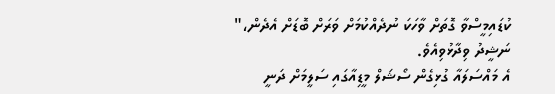ކުޑައިމީސްވާ ގޮތަށް ވާހަކަ ނުދެއްކުމަށް ވަރަށް ބޮޑަށް އެދެން،" ނަޝީދު ވިދާޅުވިއެވެ.
އެ މައްސަލައާ ގުޅިގެން ސޯޝަލް މީޑިއާގައި ސަލީމަށް ދަނީ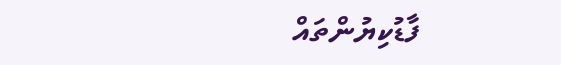ފާޑުކިޔުންތައް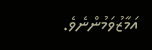އަމާޒުވަމުންނެވެ.